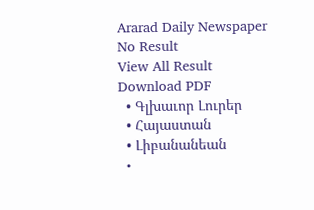Ararad Daily Newspaper
No Result
View All Result
Download PDF
  • Գլխաւոր Լուրեր
  • Հայաստան
  • Լիբանանեան
  •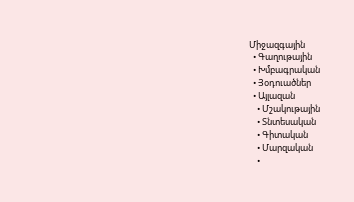Միջազգային
  • Գաղութային
  • Խմբագրական
  • Յօդուածներ
  • Այլազան
    • Մշակութային
    • Տնտեսական
    • Գիտական
    • Մարզական
    •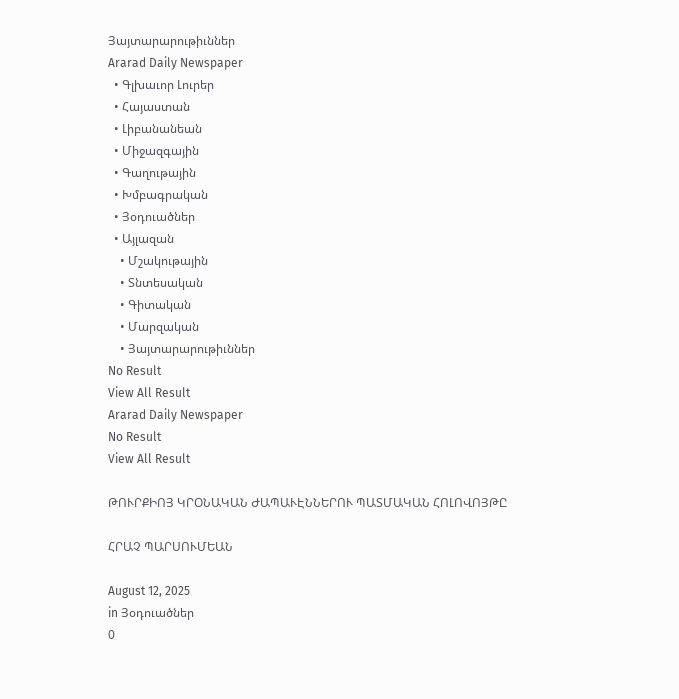Յայտարարութիւններ
Ararad Daily Newspaper
  • Գլխաւոր Լուրեր
  • Հայաստան
  • Լիբանանեան
  • Միջազգային
  • Գաղութային
  • Խմբագրական
  • Յօդուածներ
  • Այլազան
    • Մշակութային
    • Տնտեսական
    • Գիտական
    • Մարզական
    • Յայտարարութիւններ
No Result
View All Result
Ararad Daily Newspaper
No Result
View All Result

ԹՈՒՐՔԻՈՅ ԿՐՕՆԱԿԱՆ ԺԱՊԱՒԷՆՆԵՐՈՒ ՊԱՏՄԱԿԱՆ ՀՈԼՈՎՈՅԹԸ

ՀՐԱՉ ՊԱՐՍՈՒՄԵԱՆ

August 12, 2025
in Յօդուածներ
0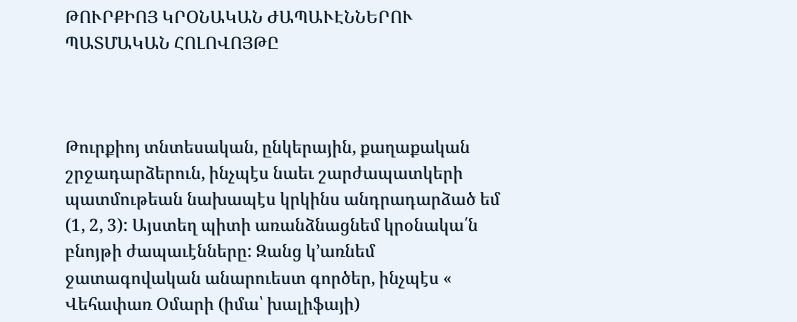ԹՈՒՐՔԻՈՅ ԿՐՕՆԱԿԱՆ ԺԱՊԱՒԷՆՆԵՐՈՒ  ՊԱՏՄԱԿԱՆ ՀՈԼՈՎՈՅԹԸ



Թուրքիոյ տնտեսական, ընկերային, քաղաքական շրջադարձերուն, ինչպէս նաեւ շարժապատկերի պատմութեան նախապէս կրկինս անդրադարձած եմ (1, 2, 3): Այստեղ պիտի առանձնացնեմ կրօնակա՛ն բնոյթի ժապաւէնները: Զանց կ’առնեմ ջատագովական անարուեստ գործեր, ինչպէս « Վեհափառ Օմարի (իմա՝ խալիֆայի)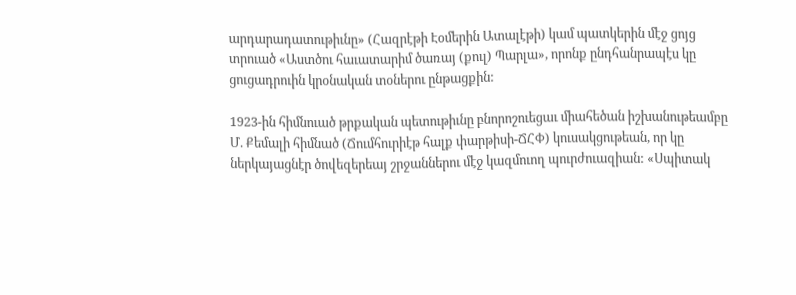արդարադատութիւնը» (Հազրէթի Էօմերին Ատալէթի) կամ պատկերին մէջ ցոյց տրուած «Աստծու հաւատարիմ ծառայ (քուլ) Պարլա», որոնք ընդհանրապէս կը ցուցադրուին կրօնական տօներու ընթացքին:

1923-ին հիմնուած թրքական պետութիւնը բնորոշուեցաւ միահեծան իշխանութեամբը Մ. Քեմալի հիմնած (Ճումհուրիէթ հալք փարթիսի-ՃՀՓ) կուսակցութեան, որ կը ներկայացնէր ծովեզերեայ շրջաններու մէջ կազմուող պուրժուազիան: «Սպիտակ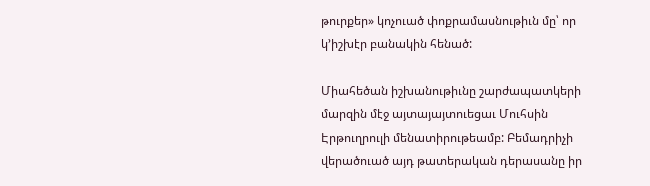թուրքեր» կոչուած փոքրամասնութիւն մը՝ որ կ’իշխէր բանակին հենած:

Միահեծան իշխանութիւնը շարժապատկերի մարզին մէջ այտայայտուեցաւ Մուհսին Էրթուղրուլի մենատիրութեամբ: Բեմադրիչի վերածուած այդ թատերական դերասանը իր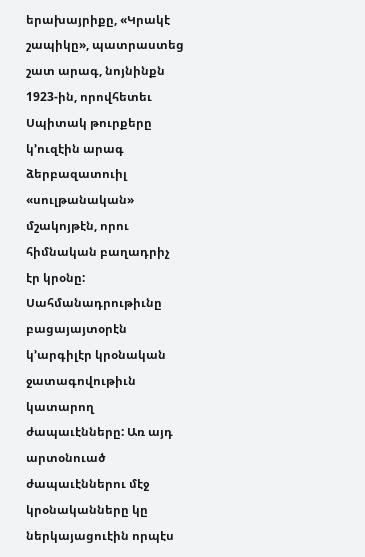երախայրիքը, «Կրակէ շապիկը», պատրաստեց շատ արագ, նոյնինքն 1923-ին, որովհետեւ Սպիտակ թուրքերը կ’ուզէին արագ ձերբազատուիլ «սուլթանական» մշակոյթէն, որու հիմնական բաղադրիչ էր կրօնը: Սահմանադրութիւնը բացայայտօրէն կ’արգիլէր կրօնական ջատագովութիւն կատարող ժապաւէնները: Առ այդ արտօնուած ժապաւէններու մէջ կրօնականները կը ներկայացուէին որպէս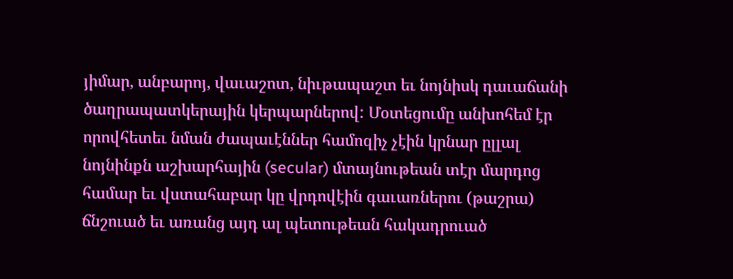յիմար, անբարոյ, վաւաշոտ, նիւթապաշտ եւ նոյնիսկ դաւաճանի ծաղրապատկերային կերպարներով: Մօտեցումը անխոհեմ էր որովհետեւ նման ժապաւէններ համոզիչ չէին կրնար ըլլալ նոյնինքն աշխարհային (secular) մտայնութեան տէր մարդոց համար եւ վստահաբար կը վրդովէին գաւառներու (թաշրա) ճնշուած եւ առանց այդ ալ պետութեան հակադրուած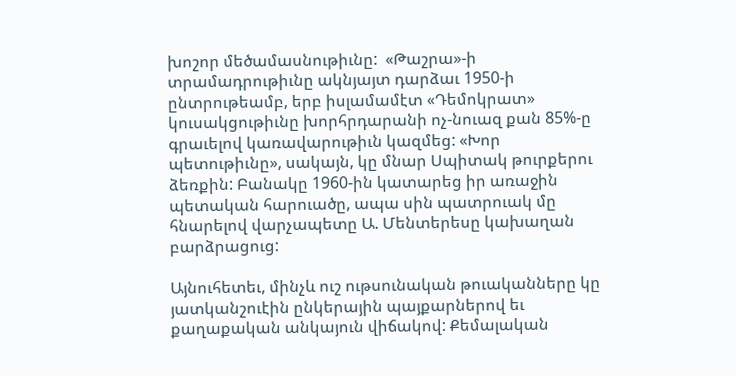խոշոր մեծամասնութիւնը:  «Թաշրա»-ի տրամադրութիւնը ակնյայտ դարձաւ 1950-ի ընտրութեամբ, երբ իսլամամէտ «Դեմոկրատ» կուսակցութիւնը խորհրդարանի ոչ-նուազ քան 85%-ը գրաւելով կառավարութիւն կազմեց: «Խոր պետութիւնը», սակայն, կը մնար Սպիտակ թուրքերու ձեռքին: Բանակը 1960-ին կատարեց իր առաջին պետական հարուածը, ապա սին պատրուակ մը հնարելով վարչապետը Ա. Մենտերեսը կախաղան բարձրացուց:

Այնուհետեւ, մինչև ուշ ութսունական թուականները կը յատկանշուէին ընկերային պայքարներով եւ քաղաքական անկայուն վիճակով: Քեմալական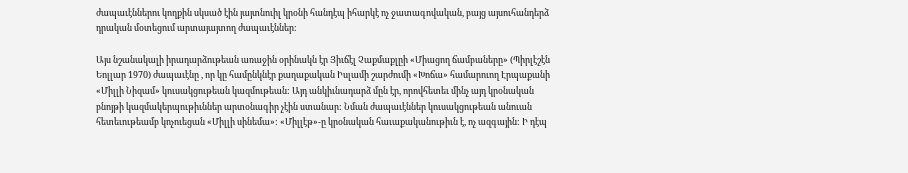ժապաւէններու կողքին սկսած էին յայտնուիլ կրօնի հանդէպ իհարկէ ոչ ջատագովական, բայց այսուհանդերձ դրական մօտեցում արտայայտող ժապաւէններ:

Այս նշանակալի իրադարձութեան առաջին օրինակն էր Յիւճէլ Չաքմաքլըի «Միացող ճամբաները» (Պիրլէշէն Եոլլար 1970) ժապաւէնը , որ կը համընկնէր քաղաքական Իսլամի շարժումի «Խոճա» համարուող Էրպաքանի «Միլլի Նիզամ» կուսակցութեան կազմութեան: Այդ անկիւնադարձ մըն էր, որովհետեւ մինչ այդ կրօնական բնոյթի կազմակերպութիւններ արտօնագիր չէին ստանար: Նման ժապաւէններ կուսակցութեան անուան հետեւութեամբ կոչուեցան «Միլլի սինեմա»: «Միլլէթ»-ը կրօնական հաւաքականութիւն է, ոչ ազգային: Ի դէպ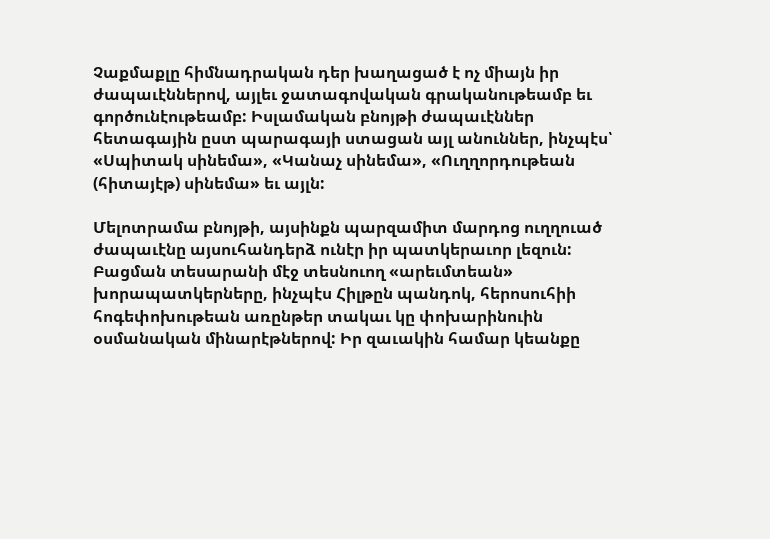Չաքմաքլը հիմնադրական դեր խաղացած է ոչ միայն իր ժապաւէններով, այլեւ ջատագովական գրականութեամբ եւ գործունէութեամբ: Իսլամական բնոյթի ժապաւէններ հետագային ըստ պարագայի ստացան այլ անուններ, ինչպէս՝ «Սպիտակ սինեմա», «Կանաչ սինեմա», «Ուղղորդութեան (հիտայէթ) սինեմա» եւ այլն:

Մելոտրամա բնոյթի, այսինքն պարզամիտ մարդոց ուղղուած ժապաւէնը այսուհանդերձ ունէր իր պատկերաւոր լեզուն: Բացման տեսարանի մէջ տեսնուող «արեւմտեան» խորապատկերները, ինչպէս Հիլթըն պանդոկ, հերոսուհիի հոգեփոխութեան առընթեր տակաւ կը փոխարինուին օսմանական մինարէթներով: Իր զաւակին համար կեանքը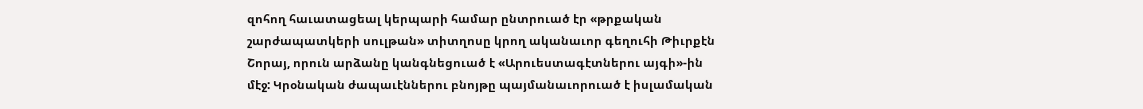զոհող հաւատացեալ կերպարի համար ընտրուած էր «թրքական շարժապատկերի սուլթան» տիտղոսը կրող ականաւոր գեղուհի Թիւրքէն Շորայ, որուն արձանը կանգնեցուած է «Արուեստագէտներու այգի»-ին մէջ: Կրօնական ժապաւէններու բնոյթը պայմանաւորուած է իսլամական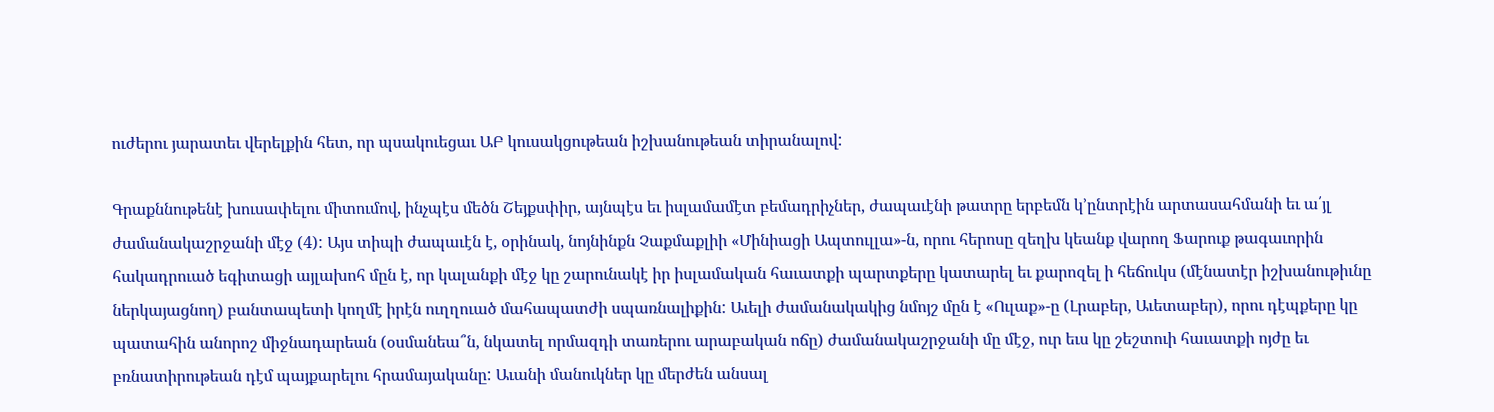ուժերու յարատեւ վերելքին հետ, որ պսակուեցաւ ԱԲ կուսակցութեան իշխանութեան տիրանալով:

Գրաքննութենէ խուսափելու միտումով, ինչպէս մեծն Շեյքսփիր, այնպէս եւ իսլամամէտ բեմադրիչներ, ժապաւէնի թատրը երբեմն կ’ընտրէին արտասահմանի եւ ա՛յլ ժամանակաշրջանի մէջ (4): Այս տիպի ժապաւէն է, օրինակ, նոյնինքն Չաքմաքլիի «Մինիացի Ապտուլլա»-ն, որու հերոսը զեղխ կեանք վարող Ֆարուք թագաւորին հակադրուած եգիտացի այլախոհ մըն է, որ կալանքի մէջ կը շարունակէ իր իսլամական հաւատքի պարտքերը կատարել եւ քարոզել ի հեճուկս (մէնատէր իշխանութիւնը ներկայացնող) բանտապետի կողմէ իրէն ուղղուած մահապատժի սպառնալիքին: Աւելի ժամանակակից նմոյշ մըն է «Ուլաք»-ը (Լրաբեր, Աւետաբեր), որու դէպքերը կը պատահին անորոշ միջնադարեան (օսմանեա՞ն, նկատել որմազդի տառերու արաբական ոճը) ժամանակաշրջանի մը մէջ, ուր եւս կը շեշտուի հաւատքի ոյժը եւ բռնատիրութեան դէմ պայքարելու հրամայականը: Աւանի մանուկներ կը մերժեն անսալ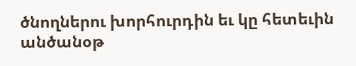ծնողներու խորհուրդին եւ կը հետեւին անծանօթ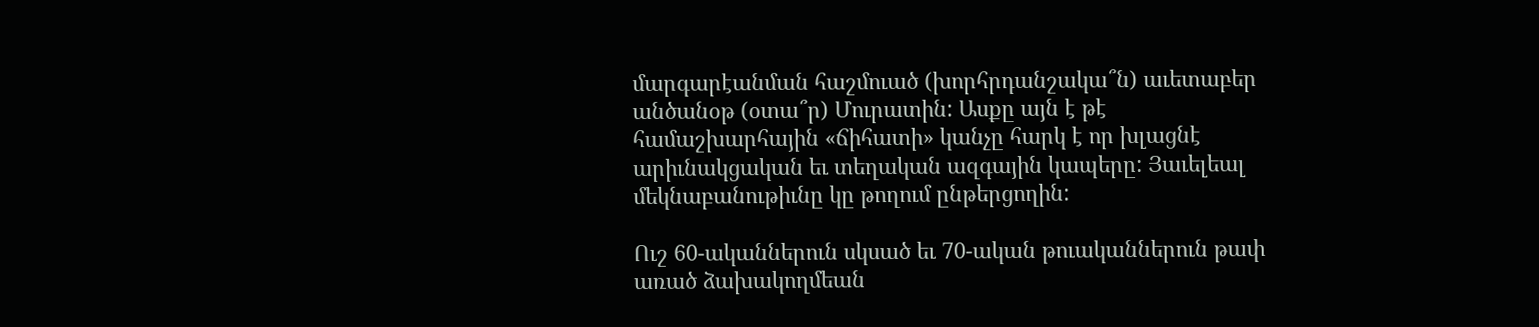մարգարէանման հաշմուած (խորհրդանշակա՞ն) աւետաբեր անծանօթ (օտա՞ր) Մուրատին: Ասքը այն է թէ համաշխարհային «ճիհատի» կանչը հարկ է որ խլացնէ արիւնակցական եւ տեղական ազգային կապերը: Յաւելեալ մեկնաբանութիւնը կը թողում ընթերցողին:

Ուշ 60-ականներուն սկսած եւ 70-ական թուականներուն թափ առած ձախակողմեան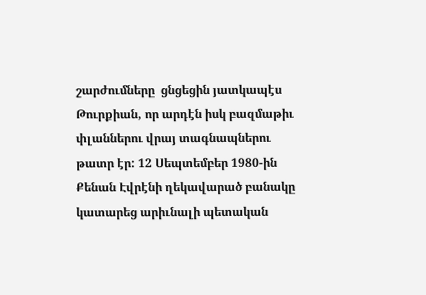շարժումները  ցնցեցին յատկապէս Թուրքիան, որ արդէն իսկ բազմաթիւ փլաններու վրայ տագնապներու թատր էր: 12 Սեպտեմբեր 1980-ին Քենան Էվրէնի ղեկավարած բանակը կատարեց արիւնալի պետական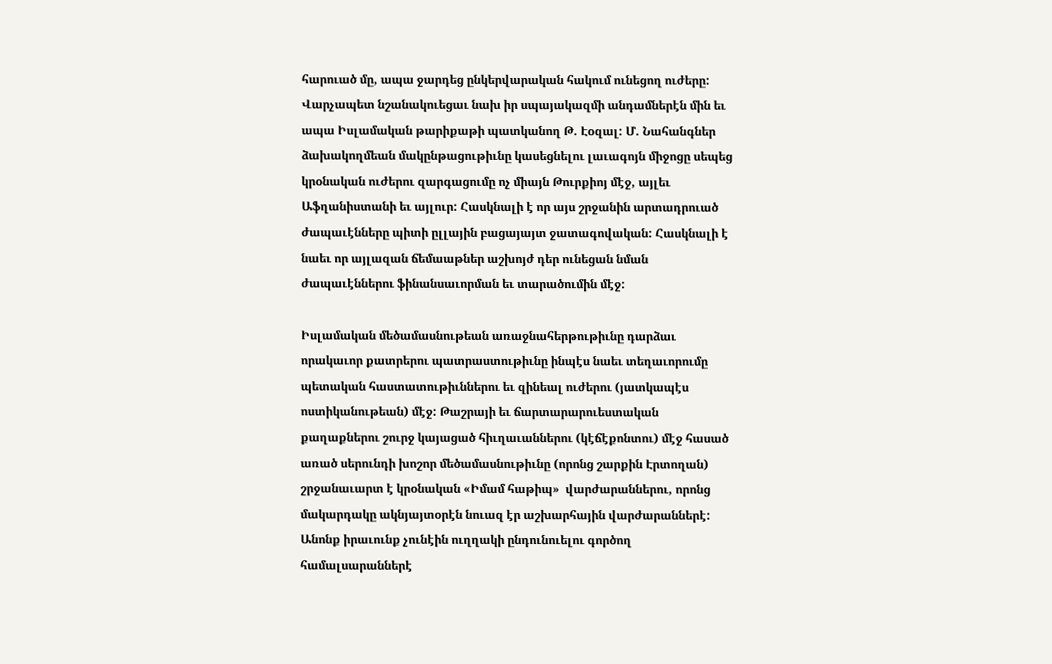հարուած մը, ապա ջարդեց ընկերվարական հակում ունեցող ուժերը: Վարչապետ նշանակուեցաւ նախ իր սպայակազմի անդամներէն մին եւ ապա Իսլամական թարիքաթի պատկանող Թ. Էօզալ: Մ. Նահանգներ ձախակողմեան մակընթացութիւնը կասեցնելու լաւագոյն միջոցը սեպեց կրօնական ուժերու զարգացումը ոչ միայն Թուրքիոյ մէջ, այլեւ Աֆղանիստանի եւ այլուր: Հասկնալի է որ այս շրջանին արտադրուած ժապաւէնները պիտի ըլլային բացայայտ ջատագովական: Հասկնալի է նաեւ որ այլազան ճեմաաթներ աշխոյժ դեր ունեցան նման ժապաւէններու ֆինանսաւորման եւ տարածումին մէջ:

Իսլամական մեծամասնութեան առաջնահերթութիւնը դարձաւ որակաւոր քատրերու պատրաստութիւնը ինպէս նաեւ տեղաւորումը պետական հաստատութիւններու եւ զինեալ ուժերու (յատկապէս ոստիկանութեան) մէջ: Թաշրայի եւ ճարտարարուեստական քաղաքներու շուրջ կայացած հիւղաւաններու (կէճէքոնտու) մէջ հասած առած սերունդի խոշոր մեծամասնութիւնը (որոնց շարքին Էրտողան) շրջանաւարտ է կրօնական «Իմամ հաթիպ»  վարժարաններու, որոնց մակարդակը ակնյայտօրէն նուազ էր աշխարհային վարժարաններէ: Անոնք իրաւունք չունէին ուղղակի ընդունուելու գործող համալսարաններէ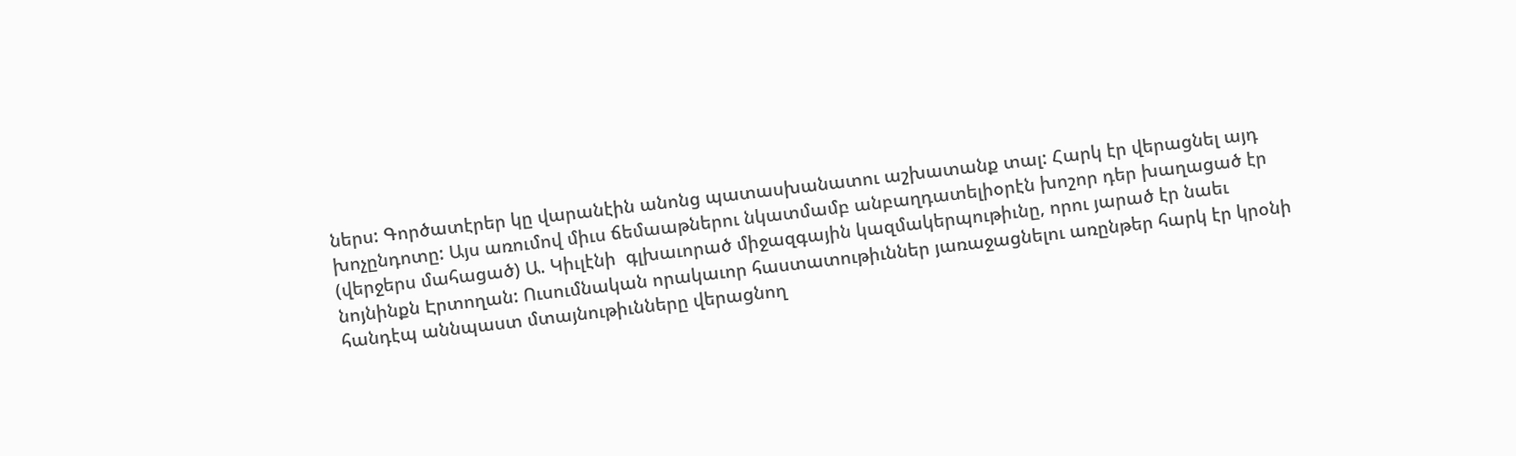ներս: Գործատէրեր կը վարանէին անոնց պատասխանատու աշխատանք տալ: Հարկ էր վերացնել այդ խոչընդոտը: Այս առումով միւս ճեմաաթներու նկատմամբ անբաղդատելիօրէն խոշոր դեր խաղացած էր (վերջերս մահացած) Ա. Կիւլէնի  գլխաւորած միջազգային կազմակերպութիւնը, որու յարած էր նաեւ նոյնինքն Էրտողան: Ուսումնական որակաւոր հաստատութիւններ յառաջացնելու առընթեր հարկ էր կրօնի հանդէպ աննպաստ մտայնութիւնները վերացնող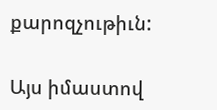քարոզչութիւն:

Այս իմաստով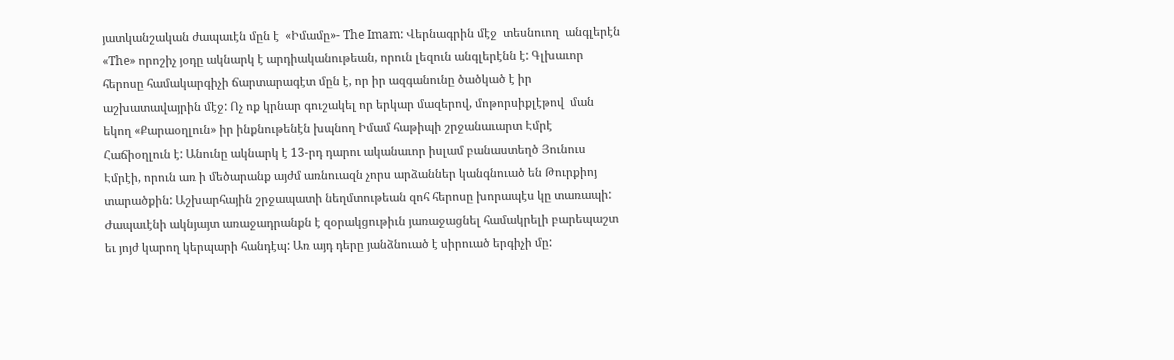յատկանշական ժապաւէն մըն է  «Իմամը»- The Imam: Վերնագրին մէջ  տեսնուող  անգլերէն «The» որոշիչ յօդը ակնարկ է արդիականութեան, որուն լեզուն անգլերէնն է: Գլխաւոր հերոսը համակարգիչի ճարտարագէտ մըն է, որ իր ազգանունը ծածկած է իր աշխատավայրին մէջ: Ոչ ոք կրնար գուշակել որ երկար մազերով, մոթորսիքլէթով  ման եկող «Քարաօղլուն» իր ինքնութենէն խպնող Իմամ հաթիպի շրջանաւարտ Էմրէ Հաճիօղլուն է: Անունը ակնարկ է 13-րդ դարու ականաւոր իսլամ բանաստեղծ Յունուս Էմրէի, որուն առ ի մեծարանք այժմ առնուազն չորս արձաններ կանգնուած են Թուրքիոյ տարածքին: Աշխարհային շրջապատի նեղմտութեան զոհ հերոսը խորապէս կը տառապի: Ժապաւէնի ակնյայտ առաջադրանքն է զօրակցութիւն յառաջացնել համակրելի բարեպաշտ եւ յոյժ կարող կերպարի հանդէպ: Առ այդ դերը յանձնուած է սիրուած երգիչի մը: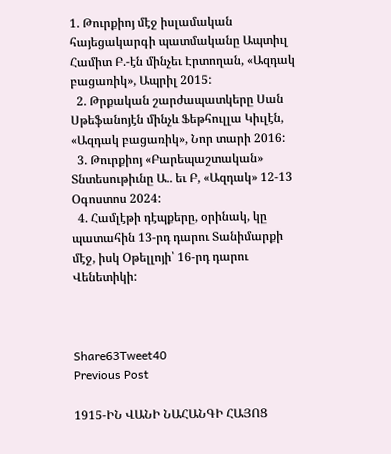1. Թուրքիոյ մէջ իսլամական հայեցակարգի պատմականը Ապտիւլ Համիտ Բ.-էն մինչեւ Էրտողան, «Ազդակ բացառիկ», Ապրիլ 2015:
  2. Թրքական շարժապատկերը Սան Սթեֆանոյէն մինչև Ֆեթհուլլա Կիւլէն, «Ազդակ բացառիկ», Նոր տարի 2016:
  3. Թուրքիոյ «Բարեպաշտական» Տնտեսութիւնը Ա.. եւ Բ, «Ազդակ» 12-13 Օգոստոս 2024:
  4. Համլէթի դէպքերը, օրինակ, կը պատահին 13-րդ դարու Տանիմարքի մէջ, իսկ Օթելլոյի՝ 16-րդ դարու Վենետիկի:



Share63Tweet40
Previous Post

1915-ԻՆ ՎԱՆԻ ՆԱՀԱՆԳԻ ՀԱՅՈՑ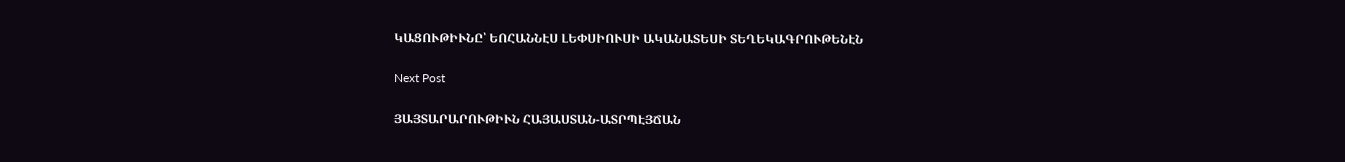ԿԱՑՈՒԹԻՒՆԸ՝ ԵՈՀԱՆՆԷՍ ԼԵՓՍԻՈՒՍԻ ԱԿԱՆԱՏԵՍԻ ՏԵՂԵԿԱԳՐՈՒԹԵՆԷՆ

Next Post

ՅԱՅՏԱՐԱՐՈՒԹԻՒՆ ՀԱՅԱՍՏԱՆ-ԱՏՐՊԷՅՃԱՆ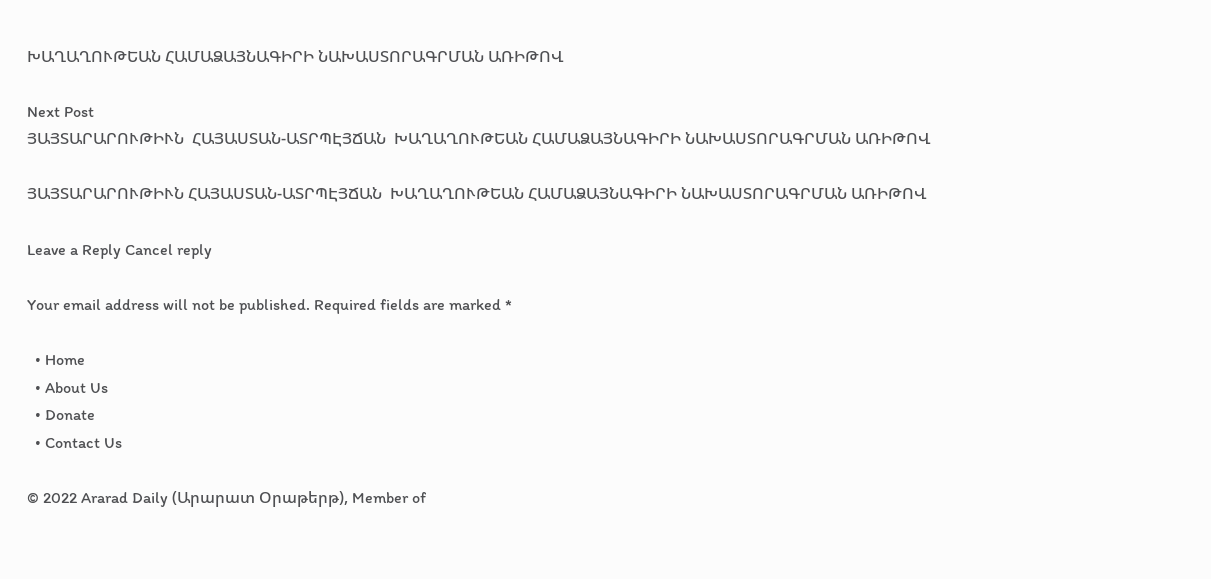ԽԱՂԱՂՈՒԹԵԱՆ ՀԱՄԱՁԱՅՆԱԳԻՐԻ ՆԱԽԱՍՏՈՐԱԳՐՄԱՆ ԱՌԻԹՈՎ

Next Post
ՅԱՅՏԱՐԱՐՈՒԹԻՒՆ  ՀԱՅԱՍՏԱՆ-ԱՏՐՊԷՅՃԱՆ  ԽԱՂԱՂՈՒԹԵԱՆ ՀԱՄԱՁԱՅՆԱԳԻՐԻ ՆԱԽԱՍՏՈՐԱԳՐՄԱՆ ԱՌԻԹՈՎ

ՅԱՅՏԱՐԱՐՈՒԹԻՒՆ ՀԱՅԱՍՏԱՆ-ԱՏՐՊԷՅՃԱՆ  ԽԱՂԱՂՈՒԹԵԱՆ ՀԱՄԱՁԱՅՆԱԳԻՐԻ ՆԱԽԱՍՏՈՐԱԳՐՄԱՆ ԱՌԻԹՈՎ

Leave a Reply Cancel reply

Your email address will not be published. Required fields are marked *

  • Home
  • About Us
  • Donate
  • Contact Us

© 2022 Ararad Daily (Արարատ Օրաթերթ), Member of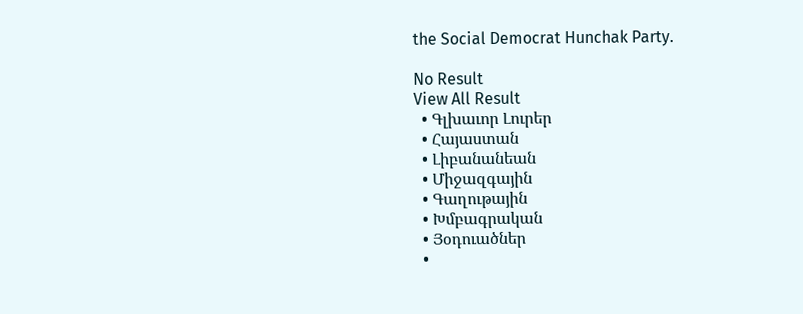the Social Democrat Hunchak Party.

No Result
View All Result
  • Գլխաւոր Լուրեր
  • Հայաստան
  • Լիբանանեան
  • Միջազգային
  • Գաղութային
  • Խմբագրական
  • Յօդուածներ
  •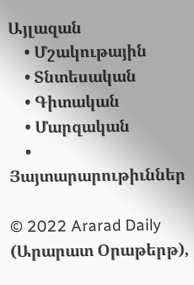Այլազան
    • Մշակութային
    • Տնտեսական
    • Գիտական
    • Մարզական
    • Յայտարարութիւններ

© 2022 Ararad Daily (Արարատ Օրաթերթ),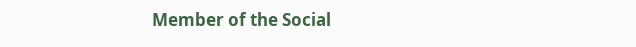Member of the Social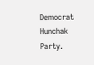Democrat Hunchak Party.